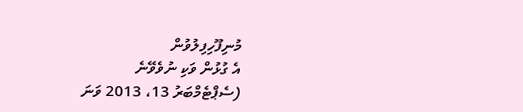މުނިފޫހިފިލުވުން
އެ ގުޅުން ވަކި ނުވެވޭނެ
(ސެޕްޓެމްބަރު 13، 2013 ވަނަ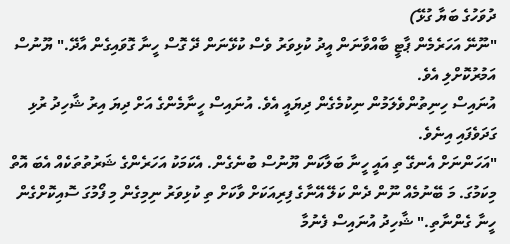ދުވަހުގެ ބަޔާ ގުޅޭ)
"ނޫނޭ އަހަރެމެން ޕާޓީ ބާއްވާނަން އީދު ކުޅިވަރު ވެސް ކުޅޭނަން ދޭ ގޮސް ހީނާ ގޮވައިގެން އާދޭ." ޔޫނުސް އަމުރުކޮށްލި އެވެ.
އުނައިސް ހިނިތުންވެލަމުން ނިކުމެގެން ދިޔައީ އެވެ. އުނައިސް ހީނާމެންގެ އަށް ދިޔަ އިރު ޝާހިދު ރުޅި ގަދަވެފައި އިނެވެ.
"އަހަންނަށް އެނގޭ ތި އައީ ހީނާ ބަލާކަން ޔޫނުސް ބުނެގެން. އެކަމަކު އަހަރެންގެ ޝަރުތުތަކެއް އެބަ އޮތް މިކަމުގަ. މަ ބޭނުމެއް ނޫން ދެން ކަލޭ އޭނާގެ ފިރިއަކަށް ވާކަށް ތި ކުޅިވަރު ނިމިގެން މި ފޯމުގަ ސޮއިކޮށްގެން ހީނާ ގެންނާތި." ޝާހިދު އުނައިސް ފެނުމާ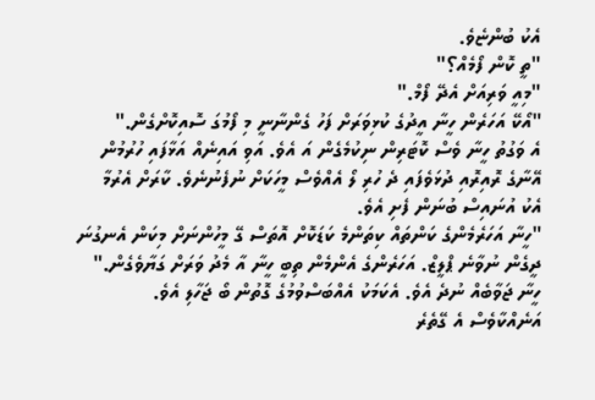އެކު ބުންޏެވެ.
"ތީ ކޮން ފޯމެއް؟"
"މިއީ ވަރިއަށް އެދޭ ފޯމް."
"އޯކޭ އަހަރެން ހީނާ އީދުގެ ކުޅިވަރަށް ފަހު ގެންނާނީ މި ފޯމުގަ ސޮއިކޮށްގެން."
އެ ވަގުތު ހީނާ ވެސް ކޮޓަރިން ނިކުމެގެން އަ އެވެ. އަވި އައިނެއް އަޅާފައި ހުރުމުން އޭނާގެ ރޮއިރޮއި ދުޅަވެފައި ދެ ހުރި ލޯ އެއްވެސް މީހަކަށް ނުފެނުނެވެ. ކާރަށް އެރުމާ އެކު އުނައިސް ބުނަން ފެށި އެވެ.
"ހީނާ އަހަރެމެންގެ ކަންތައް ކިތަންމެ ކަޑަކޮށް އޮތަސް ގޭ މީހުންނަށް މިކަން އެނގުނަ ދީގެން ނުވާނެ ޕްލީޒް. އަހަރެންގެ އެންމެން ތިބީ ހީނާ އާ މެދު ވަރަށް ގަޔާވެގެން."
ހީނާ ޖަވާބެއް ނުދެ އެވެ. އެކަމަކު އެއްބަސްވުމުގެ ގޮތުން ބޯ ޖަހާލި އެވެ.
އަނެއްކާވެސް އެ ގޭތެރެ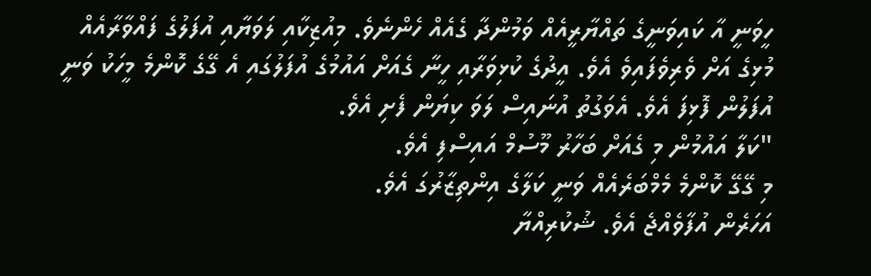ހީވަނީ އާ ކައިވަނީގެ ތައްޔާރީއެއް ވަމުންދާ ގެއެއް ހެންނެވެ. މިއުޒިކާއި ލަވަޔާއި އުފަލުގެ ފައްވާރާއެއް މުޅިގެ އަށް ވެރިވެފައިވެ އެވެ. އީދުގެ ކުޅިވަރާއި ހީނާ ގެއަށް އައުމުގެ އުފަލުގައި އެ ގޭގެ ކޮންމެ މީހަކު ވަނީ އުފަލުން ފޮޅިފަ އެވެ. އެވަގުތު އުނައިސް ލަވަ ކިޔަން ފެށި އެވެ.
"ކަލާ އައުމުން މި ގެއަށް ބަހާރު މޫސުމް އައިސްފި އެވެ.
މި ގޭގޭ ކޮންމެ މެމްބަރެއެއް ވަނީ ކަލާގެ އިންތިޒާރުގަ އެވެ.
އަހަރެން އުފާވެއްޖެ އެވެ. ޝުކުރިއްޔާ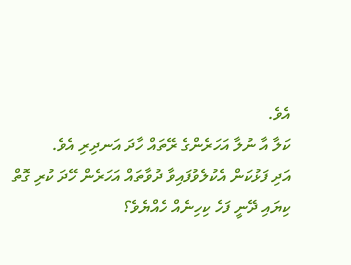އެވެ.
ކަލާ އާ ނުލާ އަހަރެންގެ ރޭތައް ހާދަ އަނދިރި އެވެ.
އަދި ފަޅުކަން އެކުލެވުފައިވާ ދުވާތައް އަހަރެން ހޭދަ ކުރި ގޮތް ކިޔައި ދޭނީ ފަހެ ކިހިނެއް ހެއްޔެވެ؟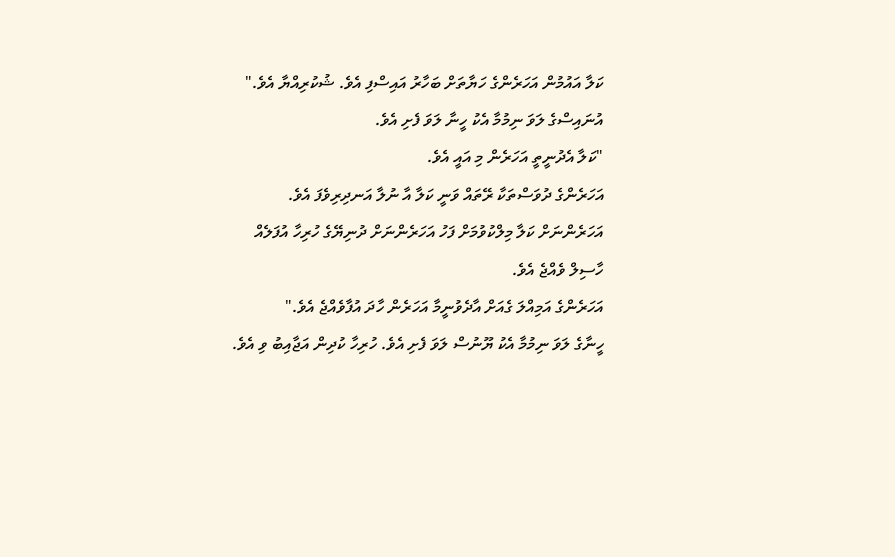ކަލާ އައުމުން އަހަރެންގެ ހަޔާތަށް ބަހާރު އައިސްފި އެވެ. ޝުކުރިއްޔާ އެވެ."
އުނައިސްގެ ލަވަ ނިމުމާ އެކު ހީނާ ލަވަ ފެށި އެވެ.
"ކަލާ އެދުނީތީ އަހަރެން މި އައީ އެވެ.
އަހަރެންގެ ދުވަސްތަކާ ރޭތައް ވަނީ ކަލާ އާ ނުލާ އަނދިރިވެފަ އެވެ.
އަހަރެންނަށް ކަލާ މިލްކުވުމަށް ފަހު އަހަރެންނަށް ދުނިޔޭގެ ހުރިހާ އުފަލެއް ހާސިލް ވެއްޖެ އެވެ.
އަހަރެންގެ އަމިއްލަ ގެއަށް އާދެވުނީމާ އަހަރެން ހާދަ އުފާވެއްޖެ އެވެ."
ހީނާގެ ލަވަ ނިމުމާ އެކު ޔޫނުސް ލަވަ ފެށި އެވެ. ހުރިހާ ކުދިން އަޖާއިބު ވި އެވެ.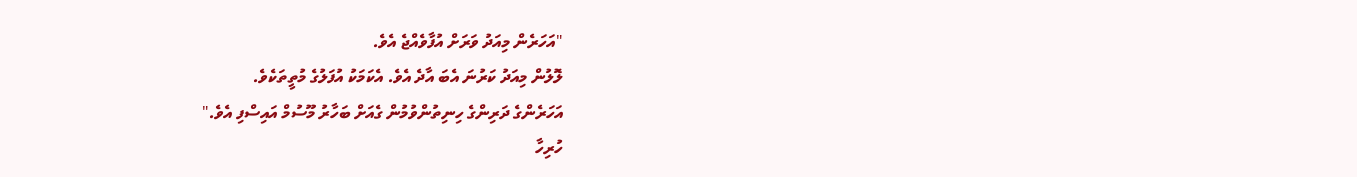"އަހަރެން މިއަދު ވަރަށް އުފާވެއްޖެ އެވެ.
ލޮލުން މިއަދު ކަރުނަ އެބަ އާދެ އެވެ. އެކަމަކު އުފަލުގެ މުތީތަކެވެ.
އަހަރެންގެ ދަރިންގެ ހިނިތުންވުމުން ގެއަށް ބަހާރު މޫސުމް އައިސްފި އެވެ."
ހުރިހާ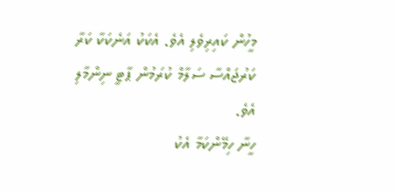މީހުން ކައިރިވެލި އެވެ. އެކަކު އަނެކަކާ ކަރާ ކަރުޖައްސާ ސަލާމް ކުރަމުން ޕާޓީ ނިންމާލި އެވެ.
ހީނާ ހިމޭންކަމާ އެކު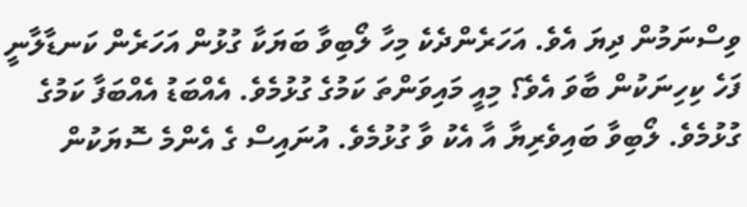ވިސްނަމުން ދިޔަ އެވެ. އަހަރެންދެކެ މިހާ ލޯބިވާ ބަޔަކާ ގުޅުން އަހަރެން ކަނޑާލާނީ ފަހެ ކިހިނަކުން ބާވަ އެވެ؟ މިއީ މައިވަންތަ ކަމުގެ ގުޅުމެވެ. އެއްބަޑު އެއްބަފާ ކަމުގެ ގުޅުމެވެ. ލޯބިވާ ބައިވެރިޔާ އާ އެކު ވާ ގުޅުމެވެ. އުނައިސް ގެ އެންމެ ސޮޔަކުން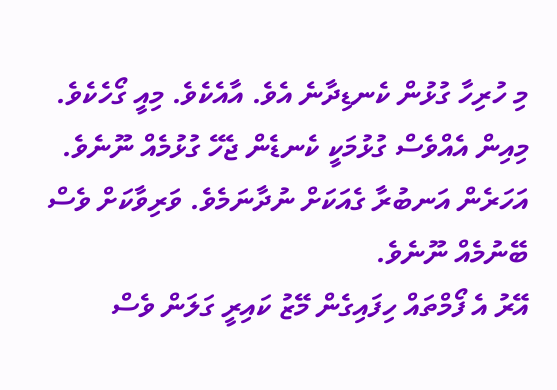މި ހުރިހާ ގުޅުން ކެނޑިދާނެ އެވެ. އާއެކެވެ. މިއީ ގޯހެކެވެ. މިއިން އެއްވެސް ގުޅުމަކީ ކެނޑެން ޖެހޭ ގުޅުމެއް ނޫނެވެ. އަހަރެން އަނބުރާ ގެއަކަށް ނުދާނަމެވެ. ވަރިވާކަށް ވެސް ބޭނުމެއް ނޫނެވެ.
އޭރު އެ ފޯމްތައް ހިފައިގެން މޭޒު ކައިރީ ގަލަން ވެސް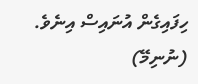ހިފައިގެން އުނައިސް އިނެވެ.
(ނުނިމޭ)